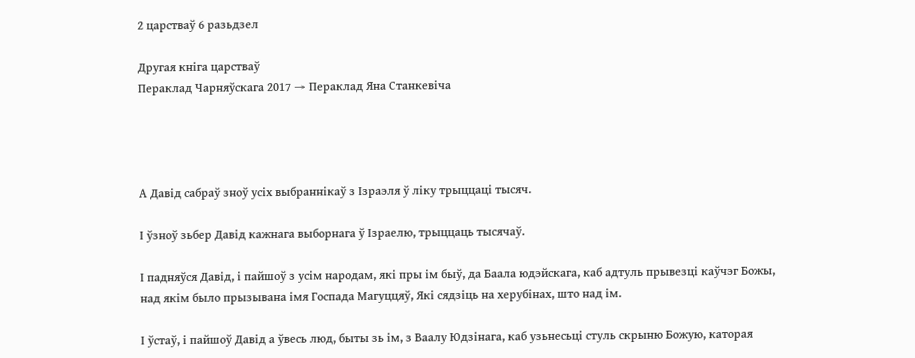2 царстваў 6 разьдзел

Другая кніга царстваў
Пераклад Чарняўскага 2017 → Пераклад Яна Станкевіча




А Давід сабраў зноў усіх выбраннікаў з Ізраэля ў ліку трыццаці тысяч.

І ўзноў зьбер Давід кажнага выборнага ў Ізраелю, трыццаць тысячаў.

І падняўся Давід, і пайшоў з усім народам, які пры ім быў, да Баала юдэйскага, каб адтуль прывезці каўчэг Божы, над якім было прызывана імя Госпада Магуццяў, Які сядзіць на херубінах, што над ім.

І ўстаў, і пайшоў Давід а ўвесь люд, быты зь ім, з Ваалу Юдзінага, каб узьнесьці стуль скрыню Божую, каторая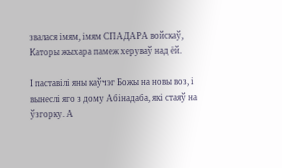звалася імям, імям СПАДАРА войскаў, Каторы жыхара памеж херуваў над ёй.

І паставілі яны каўчэг Божы на новы воз, і вынеслі яго з дому Абінадаба, які стаяў на ўзгорку. А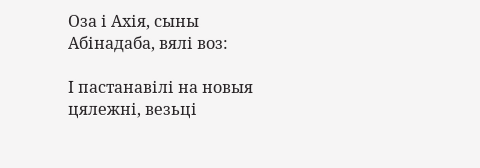Оза і Ахія, сыны Абінадаба, вялі воз:

І пастанавілі на новыя цялежні, везьці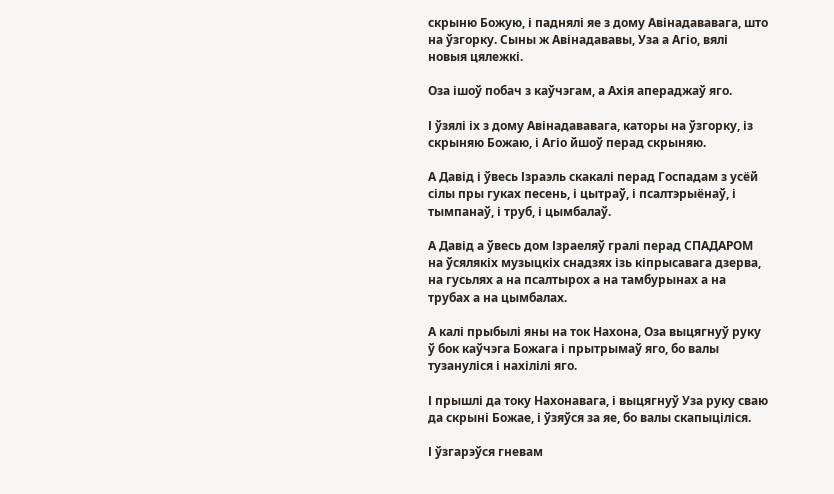скрыню Божую, і паднялі яе з дому Авінадававага, што на ўзгорку. Сыны ж Авінадававы, Уза а Агіо, вялі новыя цялежкі.

Оза ішоў побач з каўчэгам, а Ахія апераджаў яго.

І ўзялі іх з дому Авінадававага, каторы на ўзгорку, із скрыняю Божаю, і Агіо йшоў перад скрыняю.

А Давід і ўвесь Ізраэль скакалі перад Госпадам з усёй сілы пры гуках песень, і цытраў, і псалтэрыёнаў, і тымпанаў, і труб, і цымбалаў.

А Давід а ўвесь дом Ізраеляў гралі перад СПАДАРОМ на ўсялякіх музыцкіх снадзях ізь кіпрысавага дзерва, на гусьлях а на псалтырох а на тамбурынах а на трубах а на цымбалах.

А калі прыбылі яны на ток Нахона, Оза выцягнуў руку ў бок каўчэга Божага і прытрымаў яго, бо валы тузануліся і нахілілі яго.

І прышлі да току Нахонавага, і выцягнуў Уза руку сваю да скрыні Божае, і ўзяўся за яе, бо валы скапыціліся.

І ўзгарэўся гневам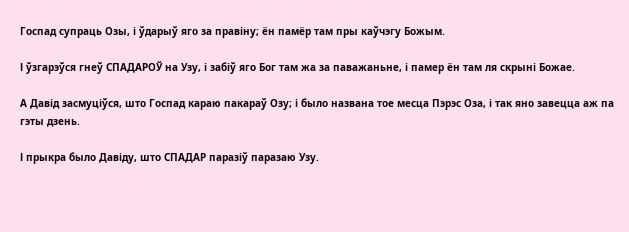Госпад супраць Озы, і ўдарыў яго за правіну; ён памёр там пры каўчэгу Божым.

І ўзгарэўся гнеў СПАДАРОЎ на Узу, і забіў яго Бог там жа за паважаньне, і памер ён там ля скрыні Божае.

А Давід засмуціўся, што Госпад караю пакараў Озу; і было названа тое месца Пэрэс Оза, і так яно завецца аж па гэты дзень.

І прыкра было Давіду, што СПАДАР паразіў паразаю Узу.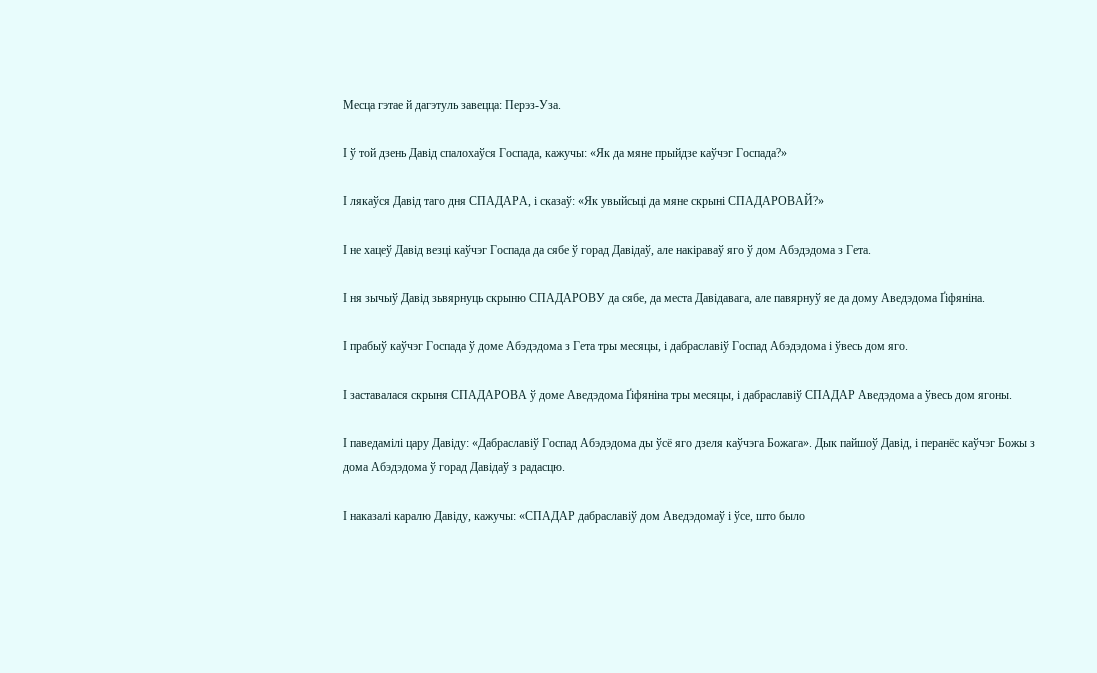Месца гэтае й дагэтуль завецца: Перэз-Уза.

І ў той дзень Давід спалохаўся Госпада, кажучы: «Як да мяне прыйдзе каўчэг Госпада?»

І лякаўся Давід таго дня СПАДАРА, і сказаў: «Як увыйсьці да мяне скрыні СПАДАРОВАЙ?»

І не хацеў Давід везці каўчэг Госпада да сябе ў горад Давідаў, але накіраваў яго ў дом Абэдэдома з Гета.

І ня зычыў Давід зьвярнуць скрыню СПАДАРОВУ да сябе, да места Давідавага, але павярнуў яе да дому Аведэдома Ґіфяніна.

І прабыў каўчэг Госпада ў доме Абэдэдома з Гета тры месяцы, і дабраславіў Госпад Абэдэдома і ўвесь дом яго.

І заставалася скрыня СПАДАРОВА ў доме Аведэдома Ґіфяніна тры месяцы, і дабраславіў СПАДАР Аведэдома а ўвесь дом ягоны.

І паведамілі цару Давіду: «Дабраславіў Госпад Абэдэдома ды ўсё яго дзеля каўчэга Божага». Дык пайшоў Давід, і перанёс каўчэг Божы з дома Абэдэдома ў горад Давідаў з радасцю.

І наказалі каралю Давіду, кажучы: «СПАДАР дабраславіў дом Аведэдомаў і ўсе, што было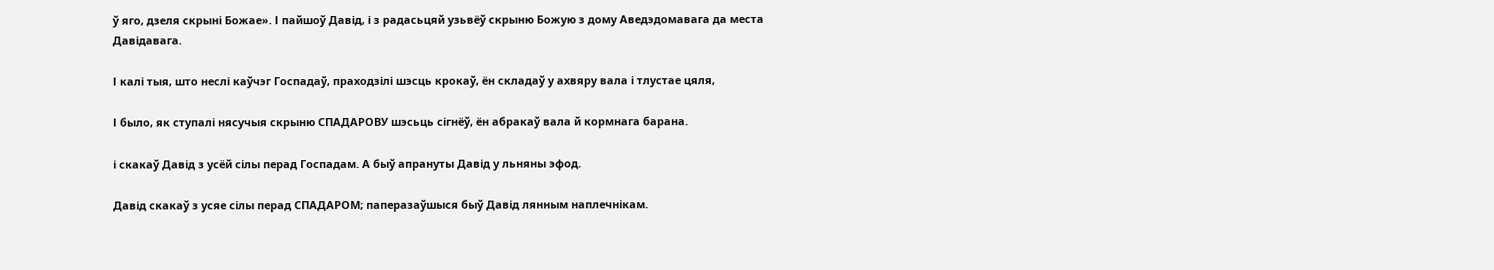ў яго, дзеля скрыні Божае». І пайшоў Давід, і з радасьцяй узьвёў скрыню Божую з дому Аведэдомавага да места Давідавага.

І калі тыя, што неслі каўчэг Госпадаў, праходзілі шэсць крокаў, ён складаў у ахвяру вала і тлустае цяля,

І было, як ступалі нясучыя скрыню СПАДАРОВУ шэсьць сігнёў, ён абракаў вала й кормнага барана.

і скакаў Давід з усёй сілы перад Госпадам. А быў апрануты Давід у льняны эфод.

Давід скакаў з усяе сілы перад СПАДАРОМ; паперазаўшыся быў Давід лянным наплечнікам.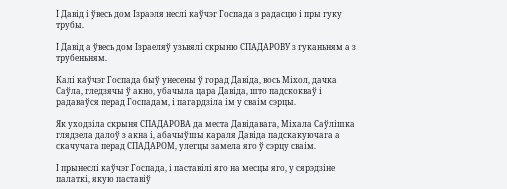І Давід і ўвесь дом Ізраэля неслі каўчэг Госпада з радасцю і пры гуку трубы.

І Давід а ўвесь дом Ізраеляў узьвялі скрыню СПАДАРОВУ з гуканьням а з трубеньням.

Калі каўчэг Госпада быў унесены ў горад Давіда, вось Міхол, дачка Саўла, гледзячы ў акно, убачыла цара Давіда, што падскокваў і радаваўся перад Госпадам, і пагардзіла ім у сваім сэрцы.

Як уходзіла скрыня СПАДАРОВА да места Давідавага, Міхала Саўлішка глядзела далоў з акна і, абачыўшы караля Давіда падскакуючага а скачучага перад СПАДАРОМ, улегцы замела яго ў сэрцу сваім.

І прынеслі каўчэг Госпада, і паставілі яго на месцы яго, у сярэдзіне палаткі, якую паставіў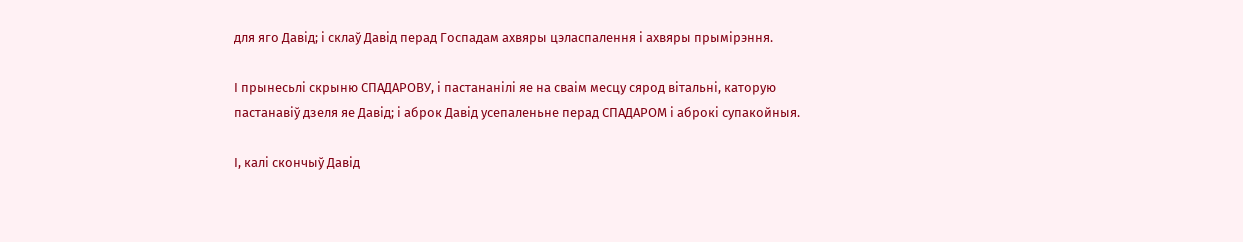для яго Давід; і склаў Давід перад Госпадам ахвяры цэласпалення і ахвяры прымірэння.

І прынесьлі скрыню СПАДАРОВУ, і пастананілі яе на сваім месцу сярод вітальні, каторую пастанавіў дзеля яе Давід; і аброк Давід усепаленьне перад СПАДАРОМ і аброкі супакойныя.

І, калі скончыў Давід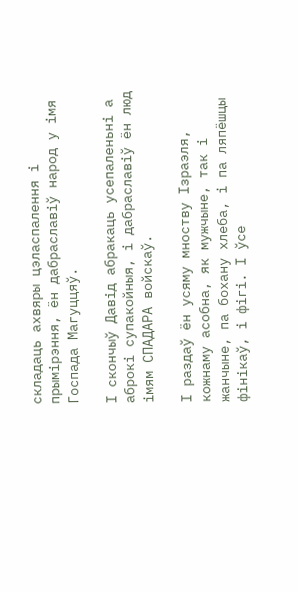складаць ахвяры цэласпалення і прымірэння, ён дабраславіў народ у імя Госпада Магуццяў.

І скончыў Давід абракаць усепаленьні а аброкі супакойныя, і дабраславіў ён люд імям СПАДАРА войскаў.

І раздаў ён усяму мноству Ізраэля, кожнаму асобна, як мужчыне, так і жанчыне, па бохану хлеба, і па ляпёшцы фінікаў, і фігі. І ўсе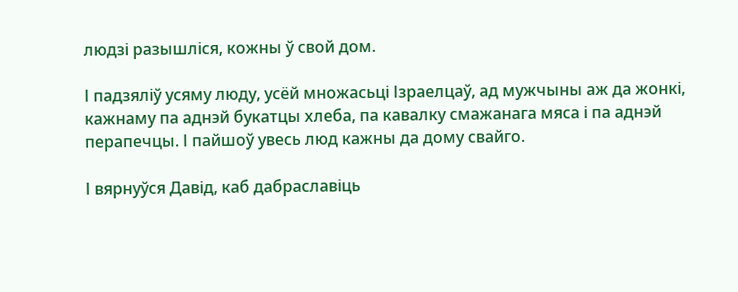людзі разышліся, кожны ў свой дом.

І падзяліў усяму люду, усёй множасьці Ізраелцаў, ад мужчыны аж да жонкі, кажнаму па аднэй букатцы хлеба, па кавалку смажанага мяса і па аднэй перапечцы. І пайшоў увесь люд кажны да дому свайго.

І вярнуўся Давід, каб дабраславіць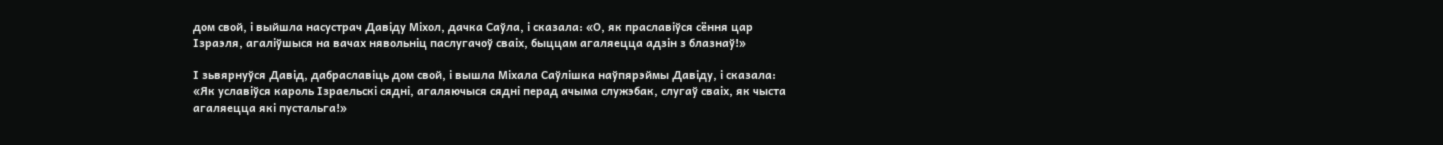дом свой, і выйшла насустрач Давіду Міхол, дачка Саўла, і сказала: «О, як праславіўся сёння цар Ізраэля, агаліўшыся на вачах нявольніц паслугачоў сваіх, быццам агаляецца адзін з блазнаў!»

І зьвярнуўся Давід, дабраславіць дом свой, і вышла Міхала Саўлішка наўпярэймы Давіду, і сказала: «Як уславіўся кароль Ізраельскі сядні, агаляючыся сядні перад ачыма служэбак, слугаў сваіх, як чыста агаляецца які пустальга!»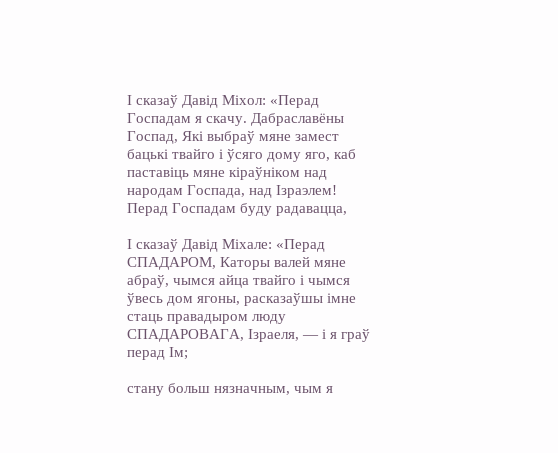І сказаў Давід Міхол: «Перад Госпадам я скачу. Дабраславёны Госпад, Які выбраў мяне замест бацькі твайго і ўсяго дому яго, каб паставіць мяне кіраўніком над народам Госпада, над Ізраэлем! Перад Госпадам буду радавацца,

І сказаў Давід Міхале: «Перад СПАДАРОМ, Каторы валей мяне абраў, чымся айца твайго і чымся ўвесь дом ягоны, расказаўшы імне стаць правадыром люду СПАДАРОВАГА, Ізраеля, — і я граў перад Ім;

стану больш нязначным, чым я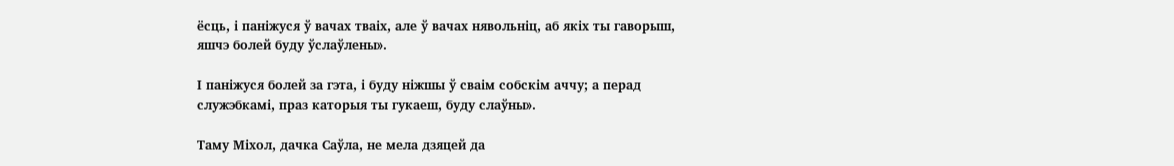ёсць, і паніжуся ў вачах тваіх, але ў вачах нявольніц, аб якіх ты гаворыш, яшчэ болей буду ўслаўлены».

І паніжуся болей за гэта, і буду ніжшы ў сваім собскім аччу; а перад служэбкамі, праз каторыя ты гукаеш, буду слаўны».

Таму Міхол, дачка Саўла, не мела дзяцей да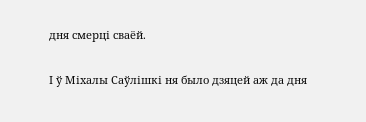дня смерці сваёй.

І ў Міхалы Саўлішкі ня было дзяцей аж да дня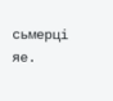сьмерці яе.